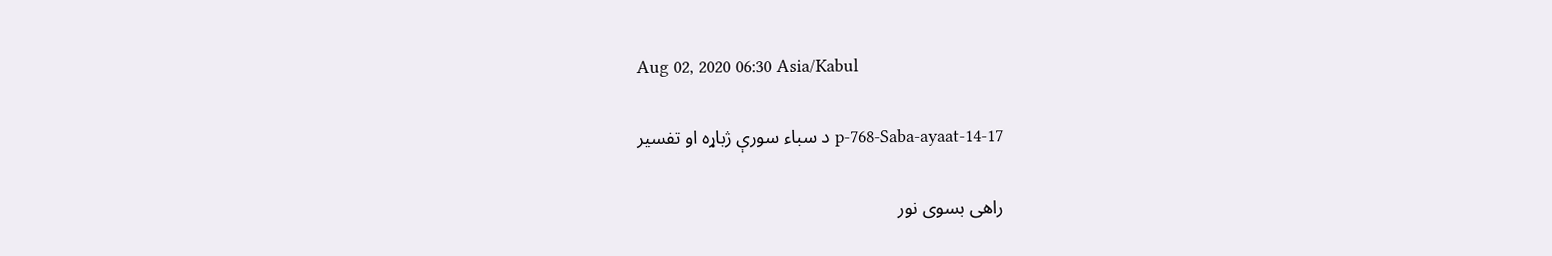Aug 02, 2020 06:30 Asia/Kabul

p-768-Saba-ayaat-14-17 د سباء سورې ژباړه او تفسیر

راهی بسوی نور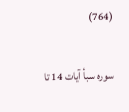(764)

سوره سبأ آیات 14 تا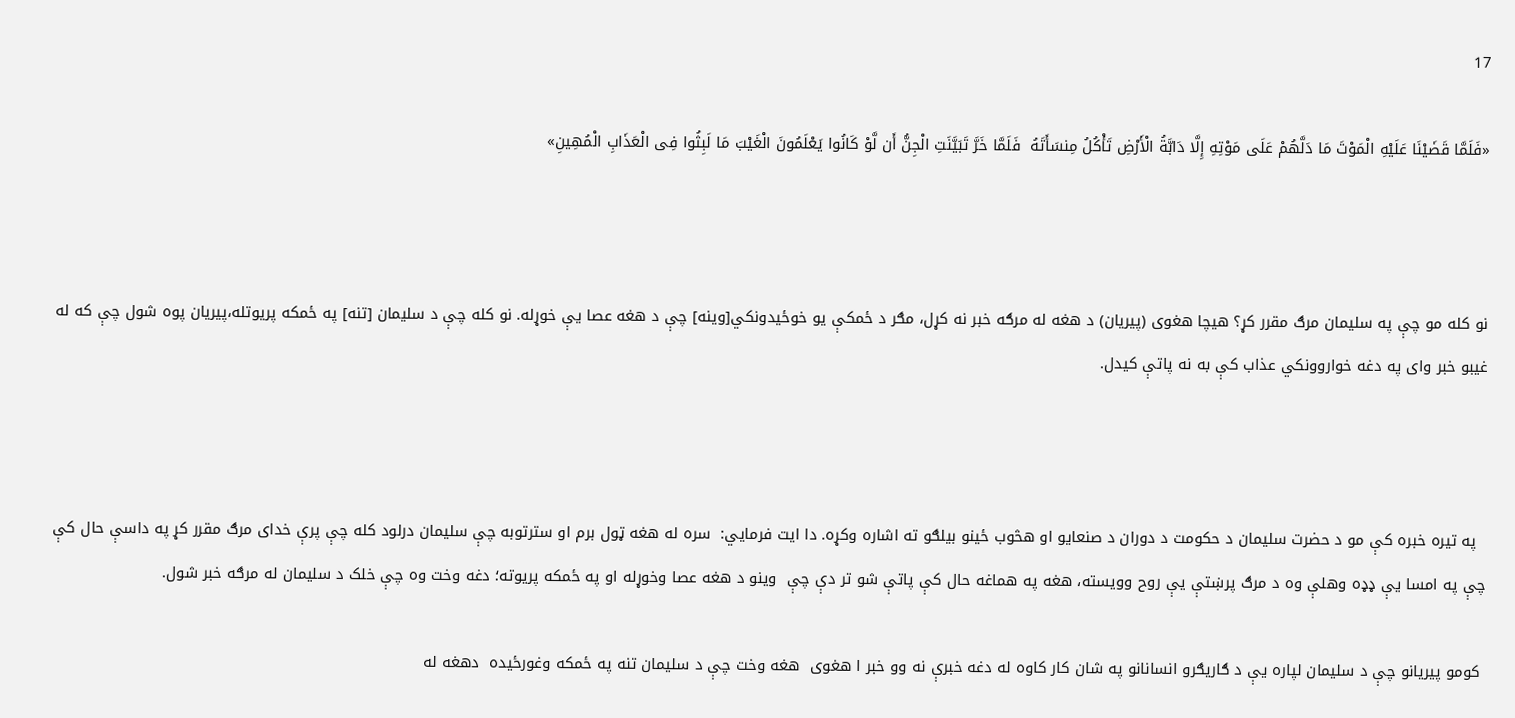17

«فَلَمَّا قَضَیْنَا عَلَیْهِ الْمَوْتَ مَا دَلَّهُمْ عَلَى مَوْتِهِ إِلَّا دَابَّةُ الْأَرْضِ تَأْکُلُ مِنسَأَتَهُ  فَلَمَّا خَرَّ تَبَیَّنَتِ الْجِنُّ أَن لَّوْ کَانُوا یَعْلَمُونَ الْغَیْبَ مَا لَبِثُوا فِی الْعَذَابِ الْمُهِینِ»



نو کله مو چې په سلیمان مرګ مقرر کړ؟ هیچا هغوی (پیریان) د هغه له مرګه خبر نه کړل، مګر د ځمکې یو خوځیدونکي[وینه] چې د هغه عصا یې خوړله. نو کله چې د سلیمان [تنه] په ځمکه پریوتله،پیریان پوه شول چې که له غیبو خبر وای په دغه خواروونکي عذاب کې به نه پاتې کیدل.



  په تیره خبره کې مو د حضرت سلیمان د حکومت د دوران د صنعایو او هڅوب ځینو بیلګو ته اشاره وکړه. دا ایت فرمایي:  سره له هغه ټول برم او سترتوبه چې سلیمان درلود کله چې پرې خدای مرګ مقرر کړ په داسې حال کې چې په امسا یې ډډه وهلې وه د مرګ پرښتې یې روح وویسته، هغه په هماغه حال کې پاتې شو تر دې چې  وینو د هغه عصا وخوړله او په ځمکه پریوته؛ دغه وخت وه چې خلک د سلیمان له مرګه خبر شول.

 کومو پیریانو چې د سلیمان لپاره یې د ګاریګرو انسانانو په شان کار کاوه له دغه خبرې نه وو خبر ا هغوی  هغه وخت چې د سلیمان تنه په ځمکه وغورځیده  دهغه له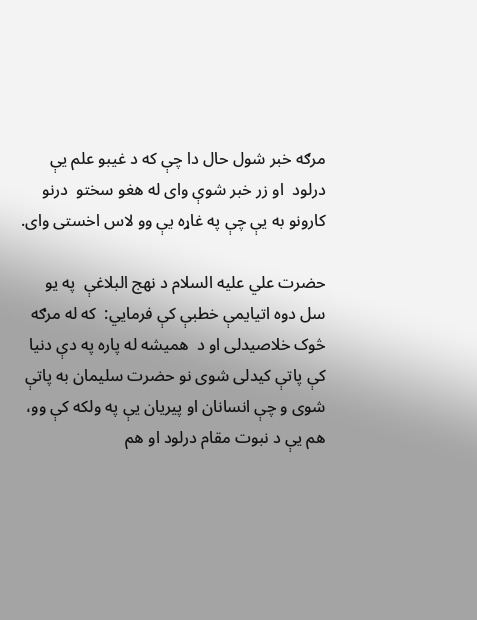مرګه خبر شول حال دا چې که د غیبو علم یې درلود  او زر خبر شوې وای له هغو سختو  درنو کارونو به یې چې په غاړه یې وو لاس اخستی وای.

حضرت علي علیه السلام د نهج البلاغې  په یو سل دوه اتیایمې خطبې کې فرمایي:  که له مرګه څوک خلاصیدلی او د  همیشه له پاره په دې دنیا کې پاتې کیدلی شوی نو حضرت سلیمان به پاتې شوی و چې انسانان او پیریان یې په ولکه کې وو، هم یې د نبوت مقام درلود او هم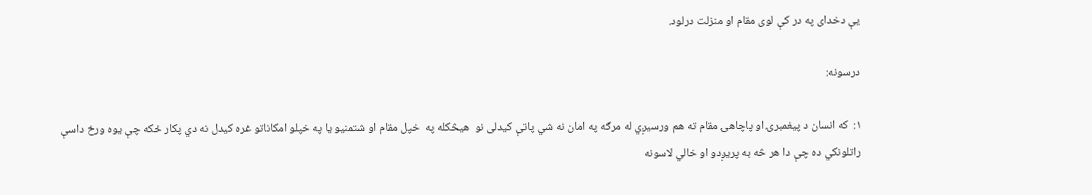یې دخدای په در کې لوی مقام او منزلت درلود.

درسونه:

۱:  که انسان د پيغمبرۍ او پاچاهۍ مقام ته هم ورسیږي له مرګه په امان نه شي پاتې کیدلی نو  هیڅکله په  خپل مقام او شتمنیو یا په خپلو امکاناتو غره کیدل نه دي پکار ځکه چې یوه ورځ داسې راتلونکي ده چې دا هر څه به پریږدو او خالي لاسونه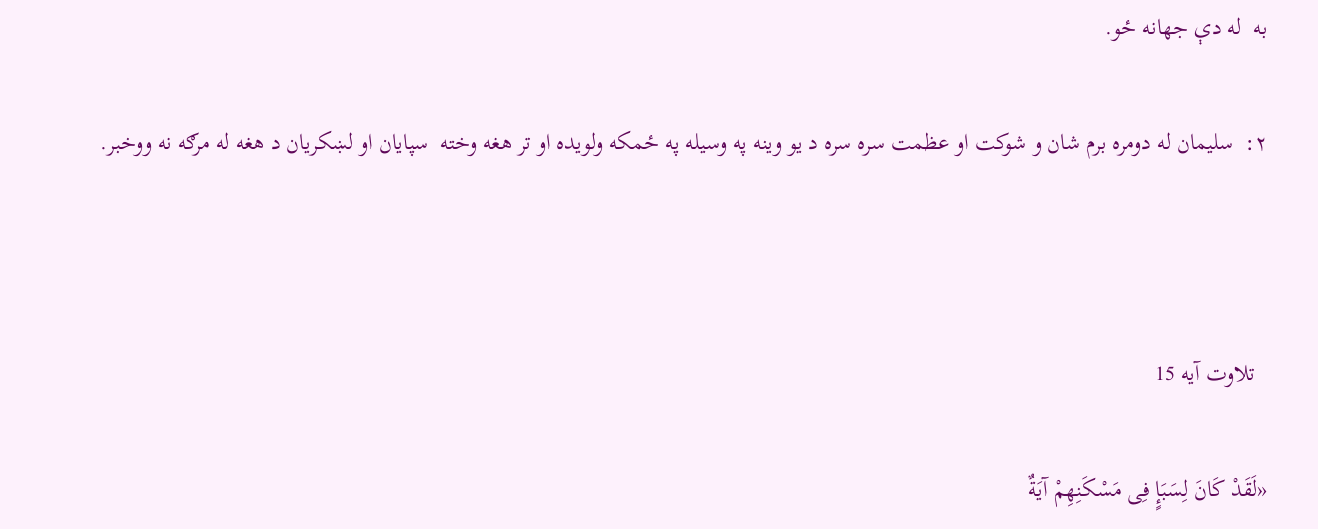به  له دې جهانه ځو.

۲:  سلیمان له دومره برم شان و شوکت او عظمت سره سره د یو وینه په وسیله په ځمکه ولویده او تر هغه وخته  سپایان او لښکریان د هغه له مرګه نه ووخبر.



  تلاوت آیه 15

«لَقَدْ کَانَ لِسَبَإٍ فِی مَسْکَنِهِمْ آیَةٌ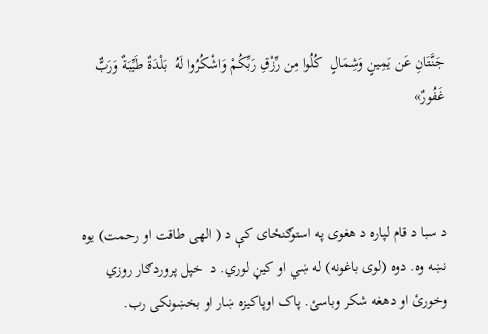جَنَّتَانِ عَن یَمِینٍ وَشِمَالٍ  کُلُوا مِن رِّزْقِ رَبِّکُمْ وَاشْکُرُوا لَهُ  بَلْدَةٌ طَیِّبَةٌ وَرَبٌّ غَفُورٌ»



د سبا د قام لپاره د هغوی په استوګنځای کې د ( الهی طاقت او رحمت) یوه نښه وه. دوه (لوی باغونه) له ښي او کیڼ لوري. د  خپل پروردګار روزي  وخورئ او دهغه شکر وباسئ. پاک اوپاکیزه ښار او بخښونکی رب.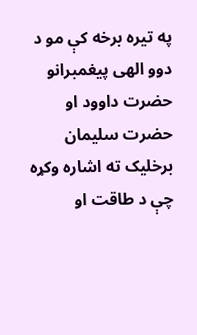په تیره برخه کې مو د دوو الهی پیغمبرانو   حضرت داوود او حضرت سلیمان برخلیک ته اشاره وکړه چې د طاقت او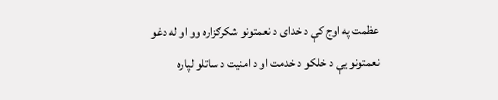عظمت په اوج کې د خدای د نعمتونو شکرګزاره وو او له دغو نعمتونو یې د خلکو د خدمت او د امنیت د ساتلو لپاره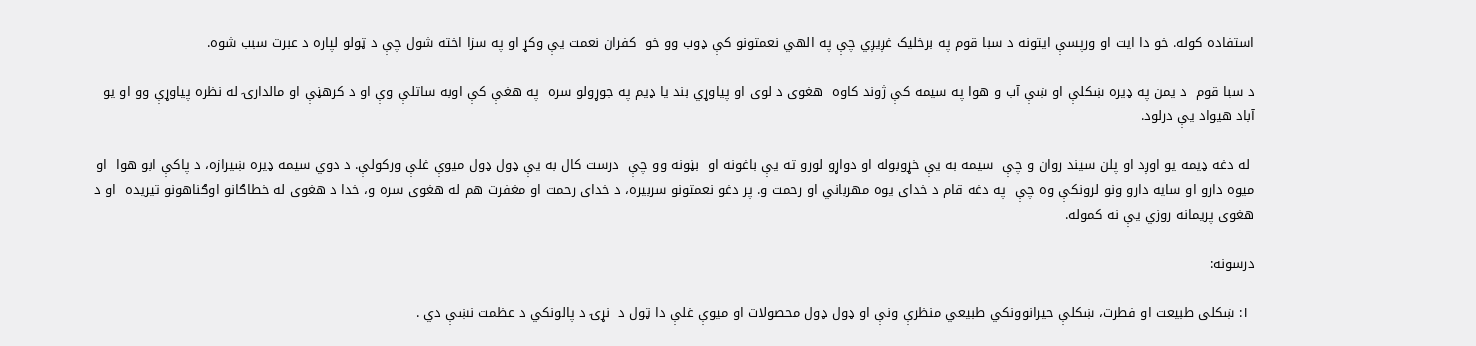استفاده کوله. خو دا ایت او ورپسې ایتونه د سبا قوم په برخلیک غږیږي چې په الهي نعمتونو کې ډوب وو خو  کفران نعمت یې وکړ او په سزا اخته شول چې د ټولو لپاره د عبرت سبب شوه.

د سبا قوم  د یمن په ډیره ښکلې او ښې آب و هوا په سیمه کې ژوند کاوه  هغوی د لوی او پیاوړي بند یا ډیم په جوړولو سره  په هغې کې اوبه ساتلې وې او د کرهڼې او مالدارۍ له نظره پیاوړې وو او یو آباد هیواد یې درلود.

 له دغه ډیمه یو اوږد او پلن سیند روان و چې  سیمه به یې خړوبوله او دواړو لورو ته یې باغونه او  بڼونه وو چې  درست کال به یې ډول ډول میوې غلې ورکولې. د دوي سیمه ډیره ښیرازه، د پاکې ابو هوا  او میوه دارو او سایه دارو ونو لرونکې وه چې  په دغه قام د خدای یوه مهرباني او رحمت و. پر دغو نعمتونو سربیره، د خدای رحمت او مغفرت هم له هغوی سره و، خدا د هغوی له خطاګانو اوګناهونو تیریده  او د هغوی پریمانه روزي یې نه کموله.

درسونه:

 ۱: ښکلی طبیعت او فطرت، ښکلې حیرانوونکي طبیعي منظرې ونې او ډول ډول محصولات او میوې غلې دا ټول د  نړۍ د پالونکي د عظمت نښې دي .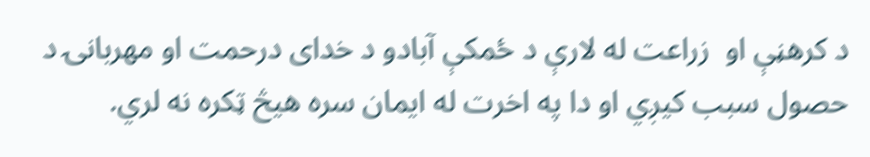د کرهڼې او  زراعت له لارې د ځمکې آبادو د خدای درحمت او مهربانۍ د حصول سبب کیږي او دا په اخرت له ایمان سره هیڅ ټکره نه لري.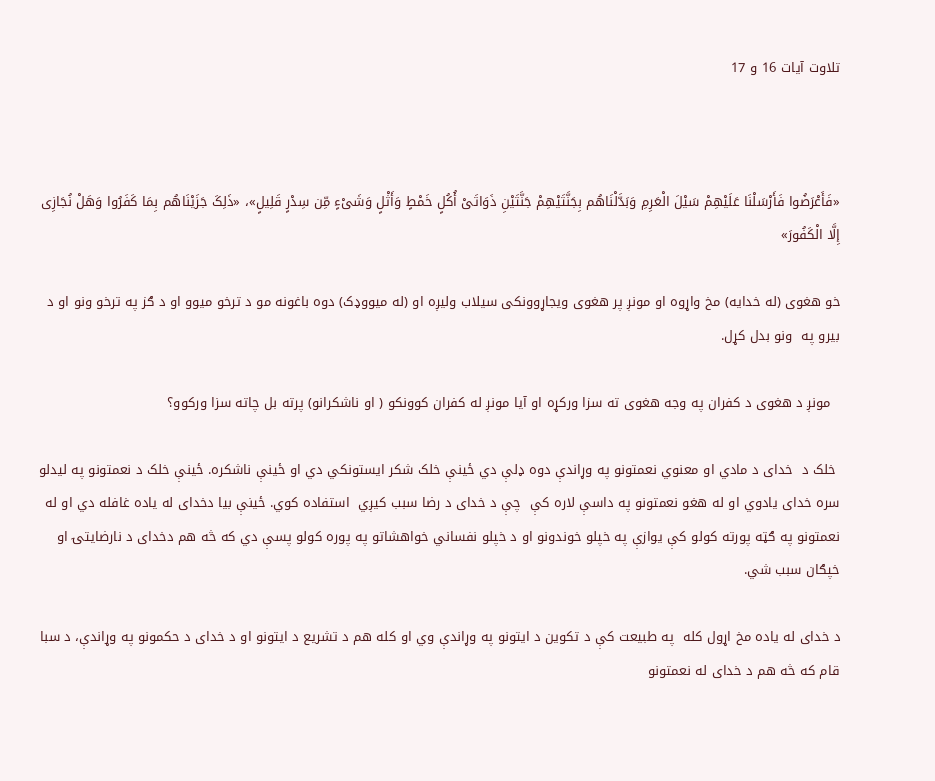تلاوت آیات 16 و 17



«فَأَعْرَضُوا فَأَرْسَلْنَا عَلَیْهِمْ سَیْلَ الْعَرِمِ وَبَدَّلْنَاهُم بِجَنَّتَیْهِمْ جَنَّتَیْنِ ذَوَاتَیْ أُکُلٍ خَمْطٍ وَأَثْلٍ وَشَیْءٍ مِّن سِدْرٍ قَلِیلٍ»، «ذَلِکَ جَزَیْنَاهُم بِمَا کَفَرُوا وَهَلْ نُجَازِی إِلَّا الْکَفُورَ»

خو هغوی (له خدایه) مخ واړوه او مونږ پر هغوی ویجاړوونکی سیلاب ولیږه او (له میووډک) دوه باغونه مو د ترخو میوو او د ګز په ترخو ونو او د بیرو په  ونو بدل کړل.

  مونږ د هغوی د کفران په وجه هغوی ته سزا ورکړه او آیا مونږ له کفران کوونکو ( او ناشکرانو) پرته بل چاته سزا ورکوو؟

 خلک د  خدای د مادي او معنوي نعمتونو په وړاندې دوه ډلې دي ځینې خلک شکر ایستونکي دي او ځینې ناشکره. ځینې خلک د نعمتونو په لیدلو  سره خدای یادوي او له هغو نعمتونو په داسې لاره کې  چې د خدای د رضا سبب کیږي  استفاده کوي. ځینې بیا دخدای له یاده غافله دي او له نعمتونو په ګټه پورته کولو کې یوازې په خپلو خوندونو او د خپلو نفساني خواهشاتو په پوره کولو پسې دي که څه هم دخدای د نارضایتۍ او خپګان سبب شي.

د خدای له یاده مخ اړول کله  په طبیعت کې د تکوین د ایتونو په وړاندې وي او کله هم د تشریع د ایتونو او د خدای د حکمونو په وړاندې، د سبا قام که څه هم د خدای له نعمتونو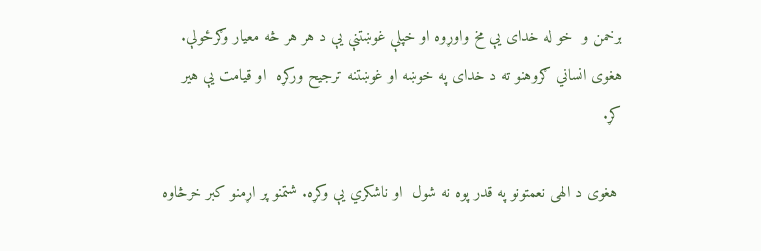برخمن و  خو له خدای یې مخ واوړوه او خپلې غوښتنې یې د هر هر څه معیار وګرځولې. هغوی انساني ګروهنو ته د خدای په خوښه او غوښتنه ترجیح ورکړه  او قیامت یې هیر کړ.

 هغوی د الهی نعمتونو په قدر پوه نه شول  او ناشکري یې وکړه. شتمنو پر اړمنو کبر خرڅاوه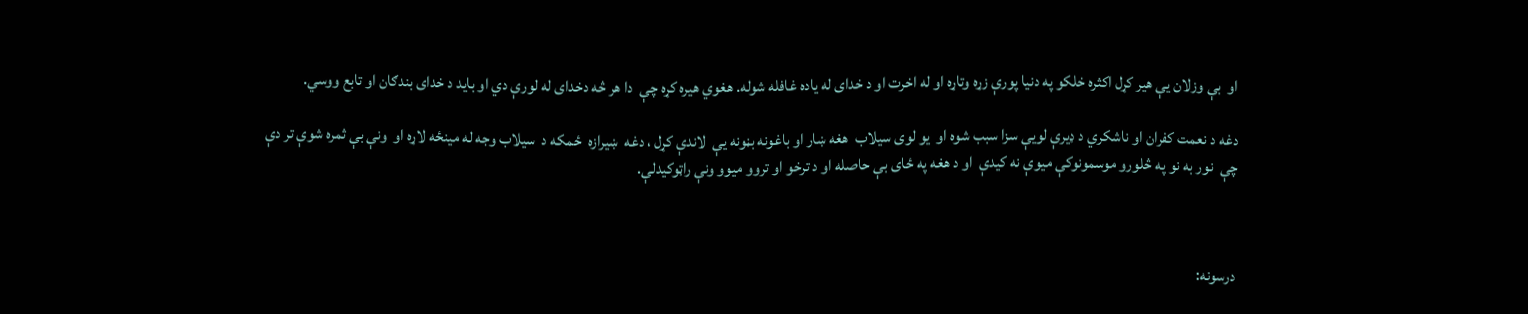او  بې وزلان یې هیر کړل اکثره خلکو په دنیا پورې زړه وتاړه او له اخرت او د خدای له یاده غافله شوله. هغوي هیره کړه چې  دا هر څه دخدای له لورې دي او باید د خدای بندګان او تابع ووسي.

دغه د نعمت کفران او ناشکري د ډیرې لویې سزا سبب شوه او  یو لوی سیلاب  هغه ښار او باغونه بڼونه یې  لاندې کړل ، دغه  ښیرازه  ځمکه د  سیلاب وجه له مینځه لاړه او  ونې بې ثمره شوې تر دې چې  نور به نو په څلورو موسمونوکې میوې نه کیدې  او د هغه په ځای بې حاصله او د ترخو او تروو میوو ونې راټوکیدلې.



 درسونه: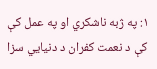۱: په ژبه ناشکري او په عمل کې کې د نعمت کفران د دنیایي سزا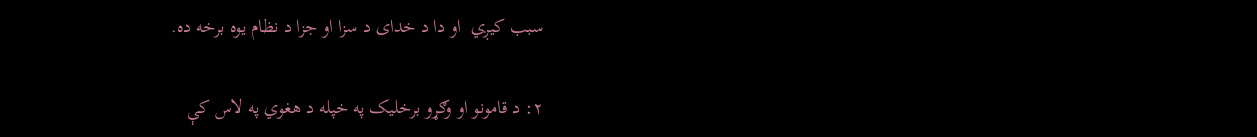سبب کیږي  او دا د خدای د سزا او جزا د نظام یوه برخه ده.

۲: د قامونو او وګړو برخلیک په خپله د هغوي په لاس کې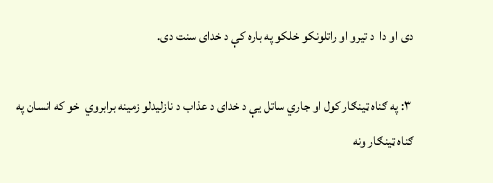دی او دا  د تیرو او راتلونکو خلکو په باره کې د خدای سنت دی.

 ۳: په ګناه ټینګار کول او جاري ساتل یې د خدای د عذاب د نازلیدلو زمینه برابروي  خو که انسان په ګناه ټینګار ونه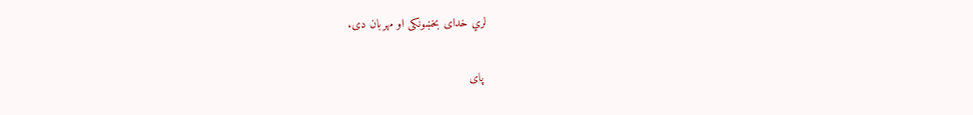لري خدای بخښونکی او مهربان دی.

 پای